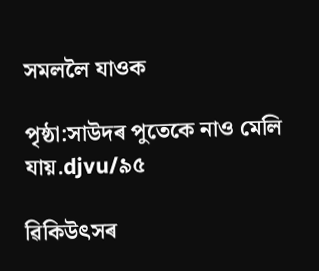সমললৈ যাওক

পৃষ্ঠা:সাউদৰ পুতেকে নাও মেলি যায়.djvu/৯৫

ৱিকিউৎসৰ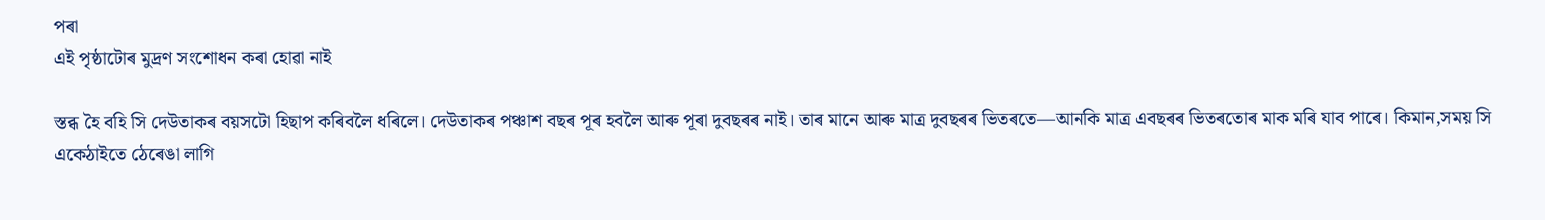পৰা
এই পৃষ্ঠাটোৰ মুদ্ৰণ সংশোধন কৰা হোৱা নাই

স্তব্ধ হৈ বহি সি দেউতাকৰ বয়সটো হিছাপ কৰিবলৈ ধৰিলে। দেউতাকৰ পঞ্চাশ বছৰ পূৰ হবলৈ আৰু পূৰা দুবছৰৰ নাই। তাৰ মানে আৰু মাত্ৰ দুবছৰৰ ভিতৰতে—আনকি মাত্ৰ এবছৰৰ ভিতৰতোৰ মাক মৰি যাব পাৰে। কিমান,সময় সি একেঠাইতে ঠেৰেঙা লাগি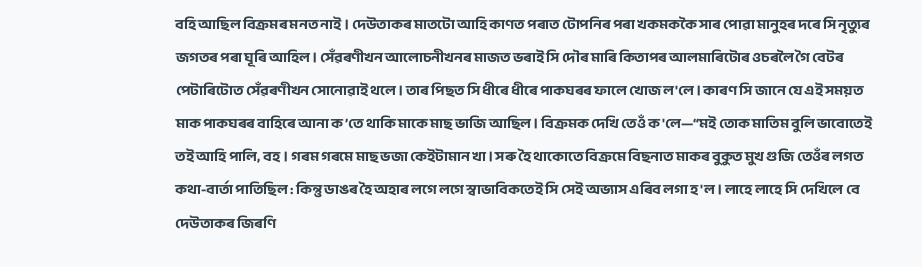বহি আছিল বিক্ৰমৰ মনত নাই। দেউতাকৰ মাতটো আহি কাণত পৰাত টোপনিৰ পৰা খকমককৈ সাৰ পোৱা মানুহৰ দৰে সি নৃত্যুৰ জগতৰ পৰা ঘূৰি আহিল। সেঁৱৰণীখন আলোচনীখনৰ মাজত ভৰাই সি দৌৰ মাৰি কিতাপৰ আলমাৰিটোৰ ওচৰলৈ গৈ বেটৰ পেটাৰিটোত সেঁৱৰণীখন সোনোৱাই থলে। তাৰ পিছত সি ধীৰে ধীৰে পাকঘৰৰ ফালে খোজ ল'লে। কাৰণ সি জানে যে এই সময়ত মাক পাকঘৰৰ বাহিৰে আনা ক’তে থাকি মাকে মাছ ভাজি আছিল। বিক্ৰমক দেখি তেওঁ ক'লে—“মই তোক মাতিম বুলি ভাবোতেই তই আহি পালি, বহ। গৰম গৰমে মাছ ভজা কেইটামান খা। সৰু হৈ থাকোতে বিক্ৰমে বিছনাত মাকৰ বুকুত মুখ গুজি তেওঁৰ লগত কথা-বাৰ্তা পাতিছিল : কিন্তু ডাঙৰ হৈ অহাৰ লগে লগে স্বাভাবিকতেই সি সেই অভ্যাস এৰিব লগা হ'ল। লাহে লাহে সি দেখিলে বে দেউতাকৰ জিৰণি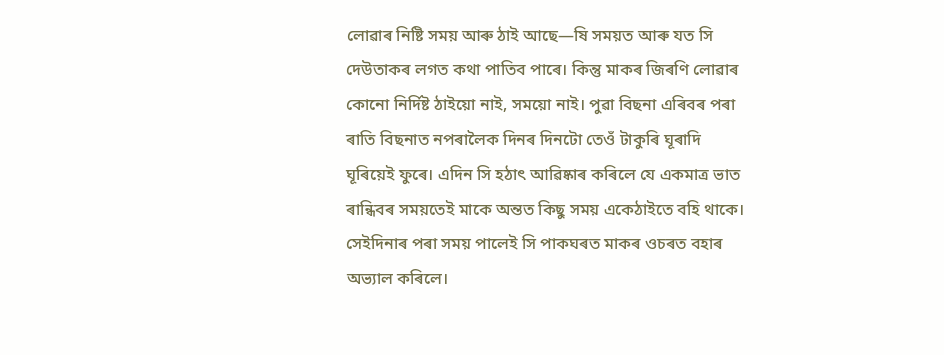লোৱাৰ নিষ্টি সময় আৰু ঠাই আছে—ষি সময়ত আৰু যত সি দেউতাকৰ লগত কথা পাতিব পাৰে। কিন্তু মাকৰ জিৰণি লোৱাৰ কোনো নিৰ্দিষ্ট ঠাইয়ো নাই, সময়ো নাই। পুৱা বিছনা এৰিবৰ পৰা ৰাতি বিছনাত নপৰালৈক দিনৰ দিনটো তেওঁ টাকুৰি ঘূৰাদি ঘূৰিয়েই ফুৰে। এদিন সি হঠাৎ আৱিষ্কাৰ কৰিলে যে একমাত্ৰ ভাত ৰান্ধিবৰ সময়তেই মাকে অন্তত কিছু সময় একেঠাইতে বহি থাকে। সেইদিনাৰ পৰা সময় পালেই সি পাকঘৰত মাকৰ ওচৰত বহাৰ অভ্যাল কৰিলে।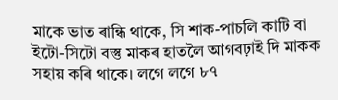মাকে ভাত ৰান্ধি থাকে, সি শাক-পাচলি কাটি বা ইটো-সিটো বস্তু মাকৰ হাতলৈ আগবঢ়াই দি মাকক সহায় কৰি থাকে। লগে লগে ৮৭